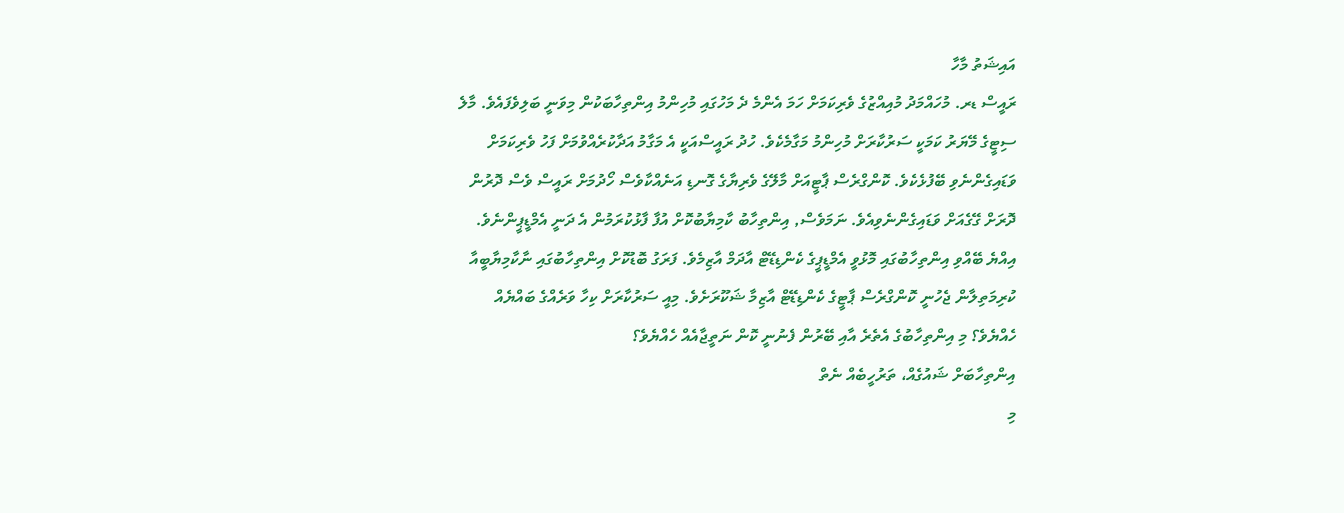އައިޝަތު މާހާ
ރައީސް ޑރ. މުހައްމަދު މުއިއްޒުގެ ވެރިކަމަށް ހަމަ އެންމެ ދެ މަހުގައި މުހިންމު އިންތިހާބަކުން މިވަނީ ބަލިވެފައެވެ. މާލެ ސިޓީގެ މޭޔަރު ކަމަކީ ސަރުކާރަށް މުހިންމު މަގާމެކެވެ. ހުދު ރައީސްއަކީ އެ މަގާމު އަދާކުރެއްވުމަށް ފަހު ވެރިކަމަށް ވަޑައިގެންނެވި ބޭފުޅެކެވެ. ކޮންގްރެސް ޕާޓީއަށް މާލޭގެ ވެރިޔާގެ ގޮނޑި އަނެއްކާވެސް ހޯދުމަށް ރައީސް ވެސް ދޮރުން ދޮރަށް ގޭގެއަށް ވަޑައިގެންނެވިއެވެ. ނަމަވެސް, އިންތިހާބު ކާމިޔާބުކޮށް އުފާ ފާޅުކުރަމުން އެ ދަނީ އެމްޑީޕީންނެވެ.
އިއްޔެ ބޭއްވި އިންތިހާބުގައި މޮޅުވީ އެމްޑީޕީގެ ކެންޑިޑޭޓް އާދަމް އާޒިމެވެ. ފަރަގު ބޮޑުކޮށް އިންތިހާބުގައި ނާކާމިޔާބީއާ ކުރިމަތިލާން ޖެހުނީ ކޮންގްރެސް ޕާޓީގެ ކެންޑިޑޭޓް އާޒިމާ ޝަކޫރަށެވެ. މިއީ ސަރުކާރަށް ކިހާ ވަރެއްގެ ބައްޔެއް ހެއްޔެވެ؟ މި އިންތިހާބުގެ އެތެރެ އާއި ބޭރުން ފެނުނީ ކޮން ނަތީޖާއެއް ހެއްޔެވެ؟
އިންތިހާބަށް ޝައުގެއް، ތަރުހީބެއް ނެތް
މި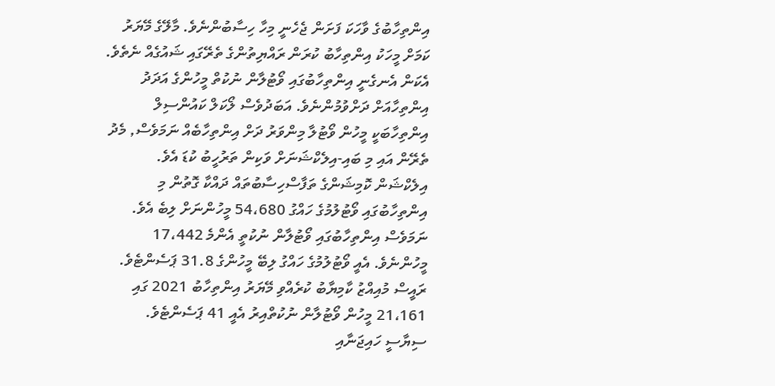އިންތިހާބުގެ ވާހަކަ ފަށަން ޖެހެނީ މިހާ ހިސާބުންނެވެ. މާލޭގެ މޭޔަރު ކަމަށް މީހަކު އިންތިހާބު ކުރަން ރައްޔިތުންގެ ތެރޭގައި ޝައުގެއް ނެތެވެ. އެކަން އެނގެނީ އިންތިހާބުގައި ވޯޓުލާން ނުކުތް މީހުންގެ އަދަދު އިންތިހާއަށް ދަށްވުމުންނެވެ. އަބަދުވެސް ލޯކަލް ކައުންސިލް އިންތިހާބަކީ މީހުން ވޯޓުލާ މިންވަރު ދަށް އިންތިހާބެއް ނަމަވެސް, މެދު ތެރޭން އައި މި ބައި-އިލެކްޝަނަށް ވަކިން ތަރުހީބު ކުޑަ އެވެ.
އިލެކްޝަން ކޮމިޝަންގެ ތަފާސްހިސާބުތައް ދައްކާ ގޮތުން މި އިންތިހާބުގައި ވޯޓުލުމުގެ ހައްގު 54،680 މީހުންނަށް ލިބެ އެވެ. ނަމަވެސް އިންތިހާބުގައި ވޯޓުލާން ނުކުތީ އެންމެ 17،442 މީހުންނެވެ. އެއީ ވޯޓުލުމުގެ ހައްގު ލިބޭ މީހުންގެ 31.8 ޕަސެންޓެވެ.
ރައީސް މުއިއްޒު ކާމިޔާބު ކުރެއްވި މޭޔަރު އިންތިހާބު 2021 ގައި 21،161 މީހުން ވޯޓުލާން ނުކުތްއިރު އެއީ 41 ޕަސެންޓެވެ.
ސިޔާސީ ހައިޖަނާއި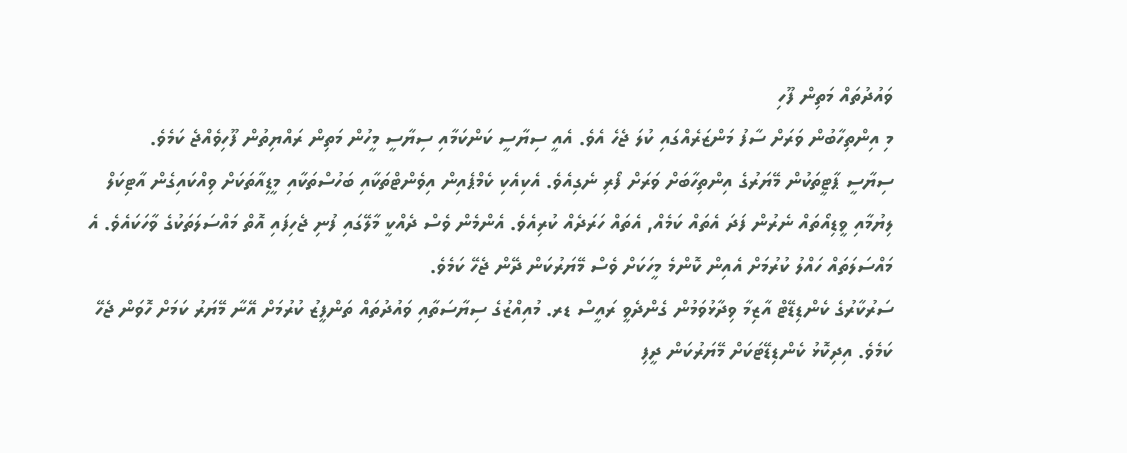ވައުދުތައް މަތިން ފޫހި
މި އިންތިހާބުން ވަރަށް ސާފު މަންޒަރެއްގައި ކުލަ ޖެހެ އެވެ. އެއީ ސިޔާސީ ކަންކަމާއި ސިޔާސީ މީހުން މަތިން ރައްޔިތުން ފޫހިވެއްޖެ ކަމެވެ.
ސިޔާސީ ޕާޓީތަކުން މޭޔަރުގެ އިންތިހާބަށް ވަރަށް ފޯރި ނެގިއެވެ. އެކިއެކި ކެމްޕެއިން އިވެންޓްތަކާއި ބަހުސްތަކާއި މީޑިއާތަކަށް ވިއްކައިގެން އާޓިކަލް ލިޔުމާއި ވީޑިއޯތައް ނެރުން ފަދަ އެތައް ކަމެއް, އެތައް ހަރަދެއް ކުރިއެވެ. އެންމެން ވެސް ދެއްކީ މާލޭގައި ފުނި ޖެހިފައި އޮތް މައްސަލަތަކުގެ ވާހަކައެވެ. އެ މައްސަލަތައް ހައްލު ކުރުމަށް އެއިން ކޮންމެ މީހަކަށް ވެސް މޭޔަރުކަން ދޭން ޖެހޭ ކަމެވެ.
ސަރުކާރުގެ ކެންޑިޑޭޓް އާޒިމާ ވިދާޅުވަމުން ގެންދެވީ ރައީސް ޑރ. މުއިއްޒުގެ ސިޔާސަތާއި ވައުދުތައް ތަންފީޒު ކުރުމަށް އޭނާ މޭޔަރު ކަމަށް ހޮވަން ޖެހޭ ކަމެވެ. އިދިކޮޅު ކެންޑިޑޭޓަކަށް މޭޔަރުކަން ދީފި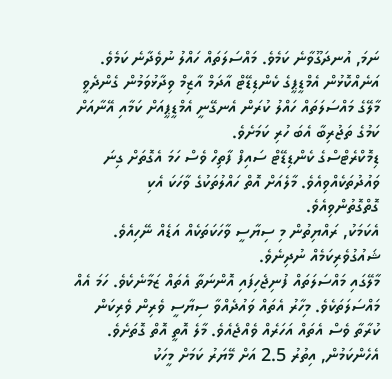ނަމަ, އުނދަގޫވާނެ ކަމެވެ. މައްސަލަތައް ހައްލު ނުވެދާނެ ކަމެވެ. އަނެއްކޮޅުން އެމްޑީޕީގެ ކެންޑިޑޭޓް އާދަމް އާޒިމް ވިދާޅުވަމުން ގެންދެވީ މާލޭގެ މައްސަލަތައް ހައްލު ކުރަން އެނގޭނީ އެމްޑީޕީއަށް ކަމާއި އޭނާއަށް ކަމުގެ ތަޖުރިބާ އެބަ ހުރި ކަމަށެވެ.
ޑިމޮކްރެޓްސްގެ ކެންޑިޑޭޓް ސައިފް ފާތިހް ވެސް ހަމަ އެގޮތަށް ގިނަ ވައުދުތަކެއްވިއެވެ. މާލެއަށް އޮތް ހައްލުތަކުގެ ވާހަކަ އެކި ގޮތްގޮތުންވިއެވެ.
އެކަމަކު, ރައްޔިތުން މި ސިޔާސީ ވާހަކަތަކެއް އަޑެއް ނޭހިއެވެ. ޝައުގުވެރިކަމެއް ނުދިނެވެ.
މާލޭގައި މައްސަލަތައް ފުނިޖެހިފައި އޮންނަތާ އެތައް ޒަމާނެކެވެ. ހަމަ އެއް މައްސަލަތަކެވެ. މިހާރު އެތައް ވައުދެއްވާ ސިޔާސީ ވެރިން ވެރިކަން ކުރާތާ ވެސް އެތައް އަހަރެއް ވެއްޖެއެވެ. މާލެ އޮތީ އޮތް ގޮތަށެވެ. އެހެންކަމުން, އިތުރު 2.5 އަށް މޭޔަރު ކަމަށް މީހަކު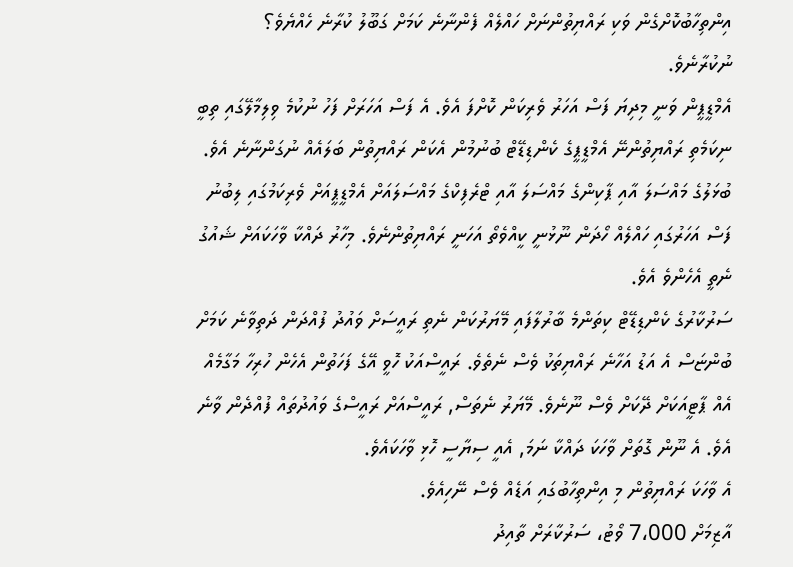އިންތިހާބުކޮށްގެން ވަކި ރައްޔިތުންނަށް ހައްލެއް ފެންނާނެ ކަމަށް ގަބޫލު ކުރާނެ ހެއްޔެވެ؟
ނުކުރާނެވެ.
އެމްޑީޕީން ވަނީ މިދިޔަ ފަސް އަހަރު ވެރިކަން ކޮށްފަ އެވެ. އެ ފަސް އަހަރަށް ފަހު ނުކުމެ ވިލިމާލޭގައި ތިބީ ނިކަމެތި ރައްޔިތުންނޭ އެމްޑީޕީގެ ކެންޑިޑޭޓް ބުނުމުން އެކަން ރައްޔިތުން ބަލައެއް ނުގަންނާނެ އެވެ. ބުޅަލުގެ މައްސަލަ އާއި ޕާކިންގެ މައްސަލަ އާއި ޓްރެފިކްގެ މައްސަލައަށް އެމްޑީޕީއަށް ވެރިކަމުގައި ލިބުނު ފަސް އަހަރުގައި ހައްލެއް ހޯދަން ނޫޅުނީ ކީއްވެތޯ އަހަނީ ރައްޔިތުންނެވެ. މިހާރު ދައްކާ ވާހަކައަށް ޝައުގު ނެތީ އެހެންވެ އެވެ.
ސަރުކާރުގެ ކެންޑިޑޭޓް ކިތަންމެ ބާރުލާފައި މޭޔަރުކަން ނެތި ރައީސަށް ވައުދު ފުއްދަން ދަތިވާނެ ކަމަށް ބުންޏަސް އެ އަޑު އަހާނެ ރައްޔިތަކު ވެސް ނެތެވެ. ރައީސްއަކު ހޮވީ އޭގެ ފަހަތުން އެހެން ހުރިހާ މަގާމެއް އެއް ޕާޓީއަކަށް ދޭކަށް ވެސް ނޫނެވެ. މޭޔަރު ނެތަސް, ރައީސްއަށް ރައީސްގެ ވައުދުތައް ފުއްދެން ވާނެ އެވެ. އެ ނޫން ގޮތަށް ވާހަކަ ދައްކާ ނަމަ, އެއީ ސިޔާސީ ހޮޅި ވާހަކައެވެ.
އެ ވާހަކަ ރައްޔިތުން މި އިންތިހާބުގައި އަޑެއް ވެސް ނޭހިއެވެ.
އާޒިމަށް 7،000 ވޯޓު، ސަރުކާރަށް ތާއިދު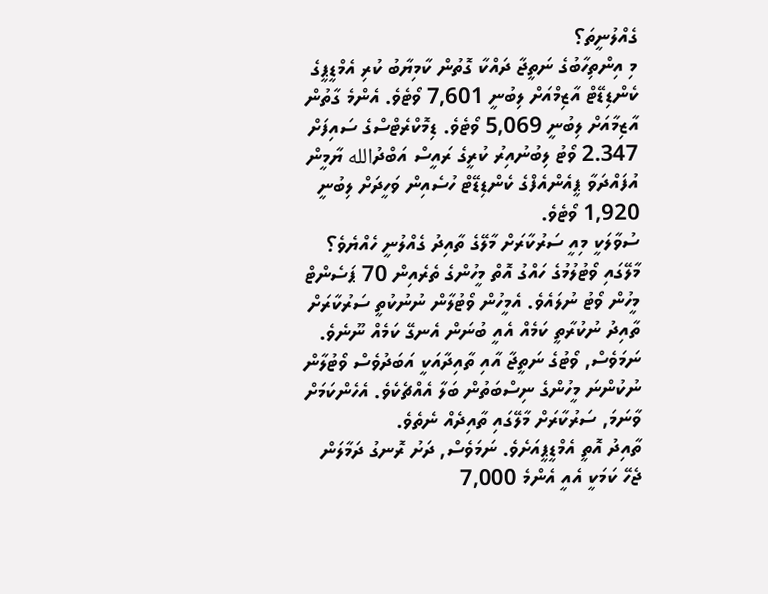ގެއްލުނީތަ؟
މި އިންތިހާބުގެ ނަތީޖާ ދައްކާ ގޮތުން ކާމިޔާބު ކުރި އެމްޑީޕީގެ ކެންޑިޑޭޓް އާޒިމްއަށް ލިބުނީ 7,601 ވޯޓެވެ. އެންމެ ގާތުން އާޒިމާއަށް ލިބުނީ 5,069 ވޯޓެވެ. ޑިމޮކްރެޓްސްގެ ސައިފަށް 2.347 ވޯޓު ލިބުނުއިރު ކުރީގެ ރައީސް އަބްދުالله ޔާމީން އުފައްދަވާ ޕީއެންއެފްގެ ކެންޑިޑޭޓް ހުސެއިން ވަހީދަށް ލިބުނީ 1,920 ވޯޓެވެ.
ސުވާލަކީ މިއީ ސަރުކާރަށް މާލޭގެ ތާއިދު ގެއްލުނީ ހެއްޔެވެ؟
މާލޭގައި ވޯޓުލުމުގެ ހައްގު އޮތް މީހުންގެ ތެރެއިން 70 ޕަސެންޓް މީހުން ވޯޓު ނުލައެވެ. އެމީހުން ވޯޓުލާން ނުނުކުތީ ސަރުކާރަށް ތާއިދު ނުކުރާތީ ކަމެއް އެއީ ބުނަން އެނގޭ ކަމެއް ނޫނެވެ. ނަމަވެސް, ވޯޓުގެ ނަތީޖާ އާއި ތާއިދާއަކީ އަބަދުވެސް ވޯޓުލާން ނުކުންނަ މީހުންގެ ނިސްބަތުން ބަލާ އެއްޗެކެވެ. އެހެންކަމަށް ވާނަމަ, ސަރުކާރަށް މާލޭގައި ތާއިދެއް ނެތެވެ.
ތާއިދު އޮތީ އެމްޑީޕީއަށެވެ. ނަމަވެސް, ދަށު ރޮނގު ދަމާލަން ޖެހޭ ކަމަކީ އެއީ އެންމެ 7,000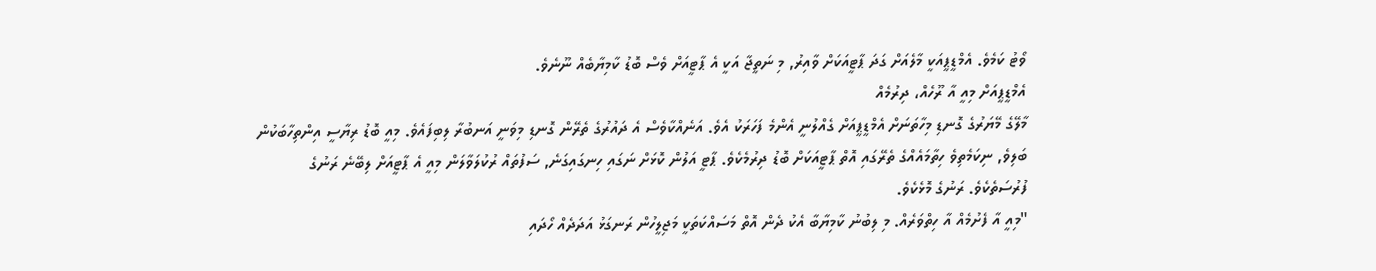ވޯޓު ކަމެވެ. އެމްޑީޕީއަކީ މާލެއަށް ގަދަ ޕާޓީއަކަށް ވާއިރު, މި ނަތީޖާ އަކީ އެ ޕާޓީއަށް ވެސް ބޮޑު ކާމިޔާބެއް ނޫނެވެ.
އެމްޑީޕީއަށް މިއީ އާ ރޫހެއް، ދިރުމެއް
މާލޭގެ މޭޔަރުގެ ގޮނޑި މިހާތަނަށް އެމްޑީޕީއަށް ގެއްލުނީ އެންމެ ފަހަރަކު އެވެ. އަނެއްކާވެސް އެ ދައުރުގެ ތެރޭން ގޮނޑި މިވަނީ އަނބުރާ ލިބިފައެވެ. މިއީ ބޮޑު ރިޔާސީ އިންތިހާބަކުން ބަލިވެ, ނިކަމެތިވެ ހިތާމައެއްގެ ތެރޭގައި އޮތް ޕާޓީއަކަށް ބޮޑު ދިރުމެކެވެ. ޕާޓީ އަލުން ކޮޅަށް ނަގައި ހިނގައިގަނެ, ސަފުތައް ރުކުލަވާލަން މިއީ އެ ޕާޓީއަށް ލިބޭނެ ރަނުގެ ފުރުސަތެކެވެ. ރަނުގެ މޮޅެކެވެ.
"މިއީ އާ ފެށުމެއް އާ ހިތްވަރެއް. މި ލިބުނު ކާމިޔާބާ އެކު ދެން އޮތް މަސައްކަތަކީ މަޖިލީހުން ރަނގަޅު އަދަދެއް ހޯދައި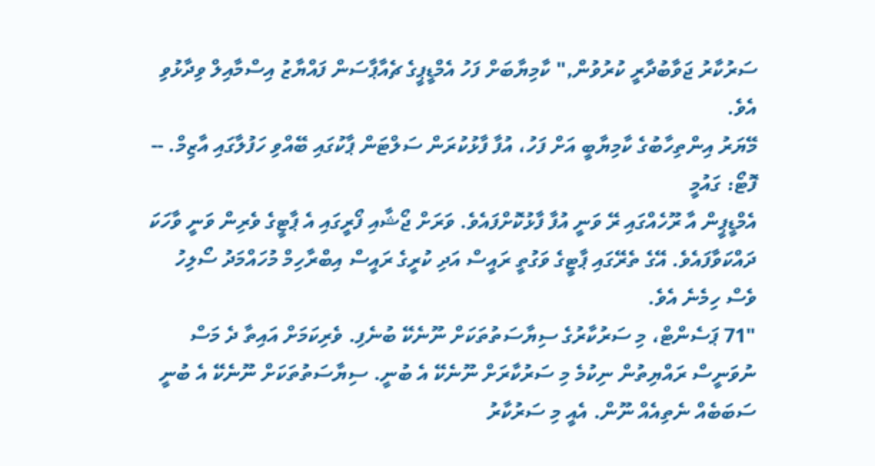ސަރުކާރު ޖަވާބުދާރީ ކުރުވުން," ކާމިޔާބަށް ފަހު އެމްޑީޕީގެ ޗެއާޕާސަން ފައްޔާޒު އިސްމާއިލް ވިދާޅުވި އެވެ.
މޭޔަރު އިންތިހާބުގެ ކާމިޔާބީ އަށް ފަހު، އުފާ ފާޅުކުރަން ސަލްޓަން ޕާކުގައި ބޭއްވި ހަފުލާގައި އާޒިމް. -- ފޮޓޯ: ގައުމީ
އެމްޑީޕީން އާ ރޫހެއްގައި ރޭ ވަނީ އުފާ ފާޅުކޮށްފައެވެ. ވަރަށް ޖޯޝާއި ފޯރީގައި އެ ޕާޓީގެ ވެރިން ވަނީ ވާހަކަ ދައްކަވާފައެވެ. އޭގެ ތެރޭގައި ޕާޓީގެ ވަގުތީ ރައީސް އަދި ކުރީގެ ރައީސް އިބްރާހިމް މުހައްމަދު ސޯލިހު ވެސް ހިމެނެ އެވެ.
"71 ޕަސެންޓް، މި ސަރުކާރުގެ ސިޔާސަތުތަކަށް ނޫނެކޭ ބުނެފި. ވެރިކަމަށް އައިތާ ދެ މަސް ނުވަނީސް ރައްޔިތުން ނިކުމެ މި ސަރުކާރަށް ނޫނެކޭ އެ ބުނީ. ސިޔާސަތުތަކަށް ނޫނެކޭ އެ ބުނީ ސަބަބެއް ނެތިއެއް ނޫން. އެއީ މި ސަރުކާރު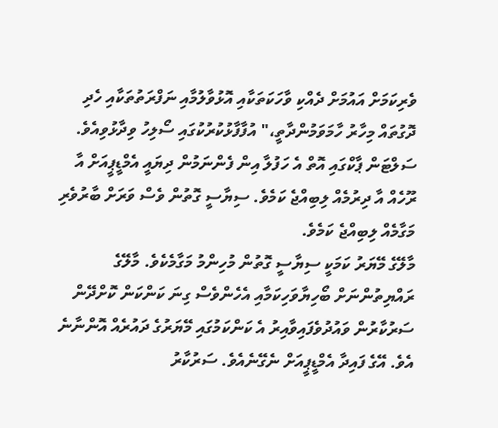ވެރިކަމަށް އައުމަށް ދެއްކި ވާހަކަތަކާއި އޮޅުވާލުމާއި ނަފްރަތުތަކާއި ހެދި ދޮގުތައް މިހާރު ހާމަވަމުންދާތީ،" އުފާފާޅުކުރުކުގައި ސޯލިހު ވިދާޅުވިއެވެ.
ސަލްޓަން ޕާކްގައި އޮތް އެ ހަފުލާ އިން ފެންނަމުން ދިޔައީ އެމްޑީޕީއަށް އާ ރޫހެއް އާ ދިރުމެއް ލިބިއްޖެ ކަމެވެ. ސިޔާސީ ގޮތުން ވެސް ވަރަށް ބާރުވެރި މަގާމެއް ލިބިއްޖެ ކަމެވެ.
މާލޭގެ މޭޔަރު ކަމަކީ ސިޔާސީ ގޮތުން މުހިންމު މަގާމެކެވެ. މާލޭގެ ރައްޔިތުންނަށް ބޯހިޔާވަހިކަމާއި އެހެންވެސް ގިނަ ކަންކަން ކޮށްދޭން ސަރުކާރުން ވައުދުވެފައިވާއިރު އެ ކަންކަމުގައި މޭޔަރުގެ ދައުރެއް އޮންނާނެ އެވެ. އޭގެ ފައިދާ އެމްޑީޕީއަށް ނެގޭނެއެވެ. ސަރުކާރު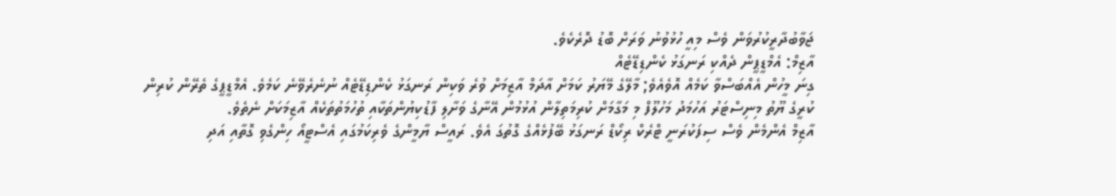ޖަވާބުދާރީކުރުވަން ވެސް މިއީ ހުޅުވުނު ވަރަށް ބޮޑު ދޮރެކެވެ.
އާޒިމް: އެމްޑީޕީން ދެއްކި ރަނގަޅު ކެންޑިޑޭޓެއް
ގިނަ މީހުން އެއްބަސްވާ ކަމެއް އޮވެއެވެ; މާލޭގެ މޭޔަރު ކަމަށް އާދަމް އާޒިމަށް ވުރެ ވަކިން ރަނގަޅު ކެންޑިޑޭޓެއް ނުނެރެވޭނެ ކަމެވެ. އެމްޑީޕީގެ ތެރޭން ކުރިން ކުރީގެ ޔޫތު މިނިސްޓަރު އަހުމަދު މަހުލޫފް މި މަގާމަށް ކުރިމަތިލާން އުޅުމުން އޭނާގެ ވަށާލި ފާޑުކިޔުންތަކާއި ތުހުމަތުތަކެއް އާޒިމަކަށް ނެތެވެ.
އާޒިމް އެންމެން ވެސް ސިފަކުރަނީ ޓްރެކް ރިކޯޑް ރަނގަޅު ބޭފުޅެއްގެ ގޮތުގަ އެވެ. ރައީސް ޔާމީންގެ ވެރިކަމުގައި އެސްޓީއޯ ހިންގެވި ގޮތާއި އަދި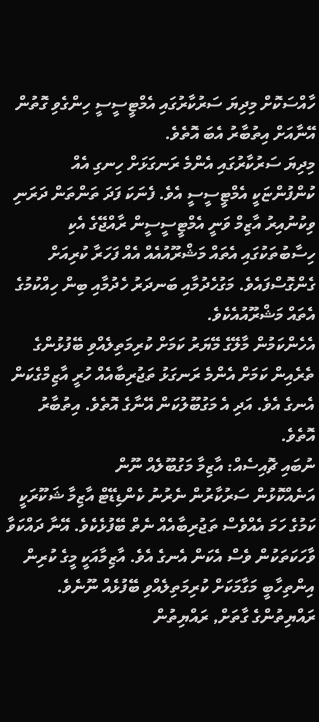ހާއްސަކޮށް މިދިޔަ ސަރުކާރުގައި އެމްޓީސީސީ ހިންގެވި ގޮތުން އޭނާއަށް އިތުބާރު އެބަ އޮތެވެ.
މިދިޔަ ސަރުކާރުގައި އެންމެ ރަނގަޅަށް ހިނގި އެއް ކުންފުންޏަކީ އެމްޓީސީސީ އެވެ. ފެނަކަ ފަދަ ތަންތަން ދަރަނި ވިކުނުއިރު އާޒިމް ވަނީ އެމްޓީސީސީން ރާއްޖޭގެ އެކި ހިސާބުތަކުގައި އެތައް މަޝްރޫއުއެއް އެއް ފަހަރާ ކުރިއަށް ގެންގޮސްފައެވެ. މަގުހެދުމާއި ބަނދަރު ހެދުމާއި ބިން ހިއްކުމުގެ އެތައް މަޝްރޫއުއެކެވެ.
އެހެންކަމުން މާލޭގެ މޭޔަރު ކަމަށް ކުރިމަތިލެއްވި ބޭފުޅުންގެ ތެރެއިން ކަމަށް އެންމެ ރަނގަޅު ތަޖުރިބާއެއް ހުރީ އާޒިމްގެކަން އެނގެ އެވެ. އަދި އެ މަގުބޫލުކަން އޭނާގެ އޮތެވެ. އިތުބާރު އޮތެވެ.
ނުބައި ޗޮއިސެއް: އާޒިމާ މަގުބޫލެއް ނޫން
އަނެއްކޮޅުން ސަރުކާރުން ނެރުނު ކެންޑިޑޭޓް އާޒިމާ ޝަކޫރަކީ ކަމުގެ ހަމަ އެއްވެސް ތަޖުރިބާއެއް ނެތް ބޭފުޅެކެވެ. އޭނާ ދައްކަވާ ވާހަކަތަކުން ވެސް އެކަން އެނގެ އެވެ. އާޒިމާއަކީ މީގެ ކުރިން އިންތިހާބީ މަގާމަކަށް ކުރިމަތިލެއްވި ބޭފުޅެއް ނޫނެވެ. ރައްޔިތުންގެ ގާތަށް, ރައްޔިތުން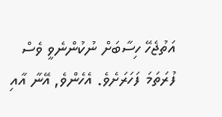އަތުޖެހޭ ހިސާބަށް ނުކުންނެވީ ވެސް ފުރަތަމަ ފަހަރަށެވެ. އެހެންވެ, އޭނާ އާއި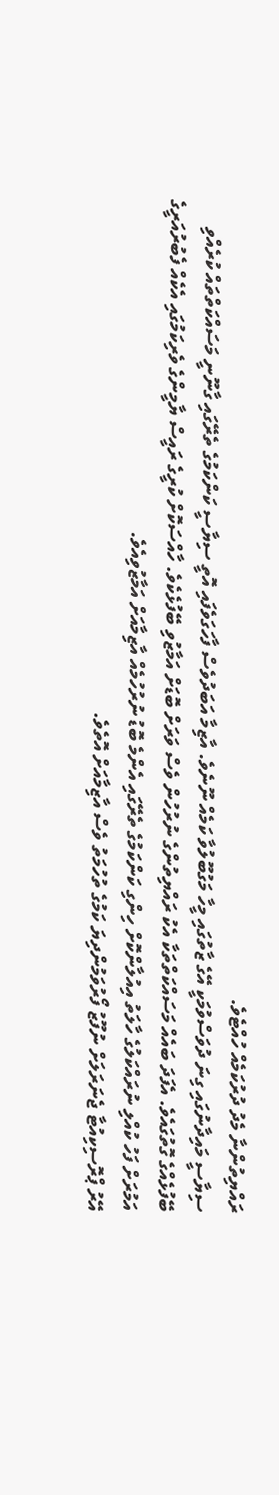ރައްޔިތުންނާ މެދު ދުރުކަމެއް ހުއްޓެވެ.
ސިޔާސީ މައިދާނުގައި ގިނަ ދުވަސްވުމަކީ އޭގެ ޒާތުގައި މީހާ މަގުބޫލުވާ ކަމެއް ނޫނެވެ. އާޒިމާ އަބަދުވެސް ފާހަގަވެފައި އޮތީ ސިޔާސީ ކަންކަމުގެ ތެރޭގައި ގާނޫނީ މަސައްކަތްތައް ކުރެއްވި ބޭފުޅެއްގެ ގޮތުގައެވެ. އެފަދަ ބައެއް މަސައްކަތްތަކާ އެކު ރައްޔިތުންގެ ނުރުހުން ވެސް ވަރަށް ބޮޑަށް އަމާޒުވި ބޭފުޅެކެވެ. ހާއްސަކޮށް ކުރީގެ ރައީސް ޔާމީންގެ ވެރިކަމުގައި އެކެއް ފެބުރުއަރީގެ އަމުރަށް ފަހު ކުއްލި ނުރައްކަލުގެ ހާލަތު އިއުލާންކޮށް ހިންގި ކަންކަމުގެ ތެރޭގައި އެންމެ ބޮޑު ނުރުހުމެއް އާޒިމާއަށް އަމާޒުވިއެވެ.
އޭރު ޕްރޮސިކިއުޓާ ޖެނަރަލަށް ނުފޫޒު ފޯރުވަމުންދިޔަ ކަމުގެ ތުހުމަތު ވެސް އާޒިމާއަށް އޮތެވެ.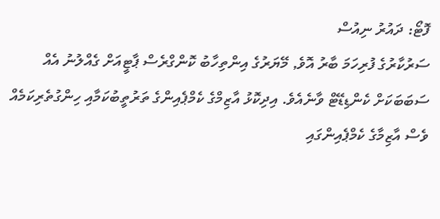ފޮޓޯ: ދައުރު ނިއުސް
ސަރުކާރުގެ ފުރިހަމަ ބާރު އޮވެ, މޭޔަރުގެ އިންތިހާބު ކޮންގްރެސް ޕާޓީއަށް ގެއްލުނު އެއް ސަބަބަކަށް ކެންޑިޑޭޓް ވާނެއެވެ. އިދިކޮޅު އާޒިމްގެ ކެމްޕެއިންގެ ތަރުތީބުކަމާއި ހިންގުތެރިކަމެއް ވެސް އާޒިމާގެ ކެމްޕެއިންގައި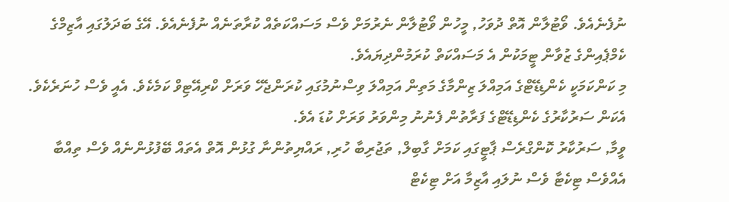ނުފެނެއެވެ. ވޯޓުލާން އޮތް ދުވަހު, މީހުން ވޯޓުލާން ނެރުމަށް ވެސް މަސައްކަތެއް ކުރާތަނެއް ނުފެނެއެވެ. އޭގެ ބަދަލުގައި އާޒިމްގެ ކެމްޕެއިންގެ ޒުވާން ޓީމަކުން އެ މަސައްކަތް ކުރަމުންދިޔައެވެ.
މި ކަންކަމަކީ ކެންޑިޑޭޓްގެ އަމިއްލަ ޒިންމާގެ މަތިން އަމިއްލަ ވިސްނުމުގައި ކުރަންޖެހޭ ވަރަށް ކްރިއޭޓިވް ކަމެކެވެ. އެއީ ވެސް ހުނަރެކެވެ. އެކަން ސަރުކާރުގެ ކެންޑިޑޭޓްގެ ފަރާތުން ފެނުނު މިންވަރު ވަރަށް ކުޑަ އެވެ.
ވީމާ, ސަރުކާރު ކޮންގްރެސް ޕާޓީގައި ކަމަށް ގާބިލް, ތަޖުރިބާ ހުރި, ރައްޔިތުންނާ ގުޅުން އޮތް އެތައް ބޭފުޅުންނެއް ވެސް ތިއްބާ އެއްވެސް ޓިކެޓާ ވެސް ނުލައި އާޒިމާ އަށް ޓިކެޓް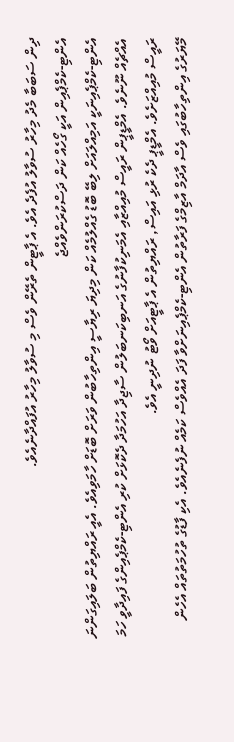ދިން ސަބަބާ މެދު މިހާރު ސުވާލު އުފެދެ އެވެ. އެ ޕާޓީން ތެރޭން ވެސް މި ސުވާލު މިހާރު އުފައްދާނެއެވެ.
އެންޓި-ކެމްޕެއިން އަކީ ގޯހެއް ކަން ދަސްކުރަންވެއްޖެ
އެންޓި-ކެމްޕެއިނަކީ އަމިއްލައަށް ލިބޭ ބޮޑު ގެއްލުމެއް ކަން މިދިޔަ ރިޔާސީ އިންތިހާބުން ވަރަށް ބޮޑަށް ހާމަވިއެވެ. އެއީ ރައްޔިތުން ބަލައިގަންނަ އެއްޗެއް ނޫނެވެ. އެމްޑީޕީން ރައީސް މުއިއްޒާއި އެމަނިކުފާނުގެ އަނބިކަނބަލުން ސާޖިދާ އަހުމަދާ ދެކޮޅަށް ކުރި އެންޓި-ކެމްޕެއިންގެ ފައިދާވީ ހަމަ ރައީސް މުއިއްޒަށެވެ. އެމްޑީޕީ ދެކެ ރުޅި އައިސް, ރައްޔިތުން އެ ޕާޓީއަށް ވޯޓު ނުދިނީ އެވެ.
މޭޔަރުގެ އިންތިހާބުގައި ވެސް އާދަމް އާޒިމްގެ ފަރާތުން އެންޓި-ކެމްޕެއިނަށްވާ ފަދަ އެއްވެސް ކަމެއް ނުފެނެއެވެ. އެކި ފާޑުގެ ތުހުމަތުތައް އެހެން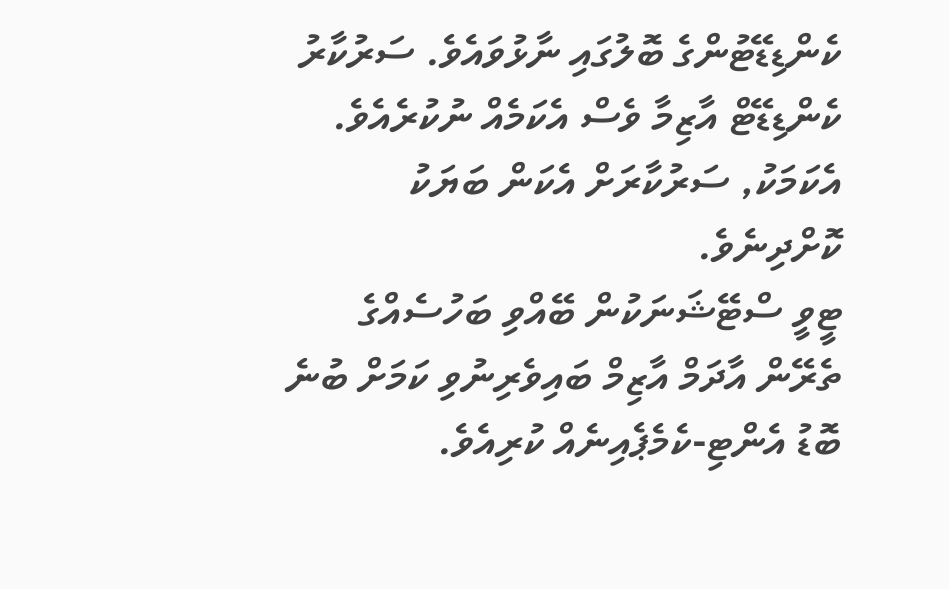ކެންޑިޑޭޓުންގެ ބޮލުގައި ނާޅުވައެވެ. ސަރުކާރު ކެންޑިޑޭޓް އާޒިމާ ވެސް އެކަމެއް ނުކުރެއެވެ. އެކަމަކު, ސަރުކާރަށް އެކަން ބަޔަކު ކޮށްދިނެވެ.
ޓީވީ ސްޓޭޝަނަކުން ބޭއްވި ބަހުސެއްގެ ތެރޭން އާދަމް އާޒިމް ބައިވެރިނުވި ކަމަށް ބުނެ ބޮޑު އެންޓި-ކެމެޕެއިނެއް ކުރިއެވެ.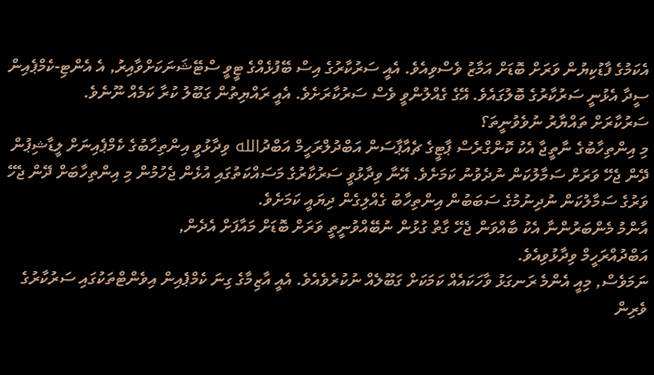އެކަމުގެ ފާޑުކިޔުން ވަރަށް ބޮޑަށް އަމާޒު ވެސްވިއެވެ. އެއީ ސަރުކާރުގެ އިސް ބޭފުޅެއްގެ ޓީވީ ސްޓޭޝަނަކަށްވާއިރު, އެ އެންޓި-ކެމްޕެއިން ސީދާ އެޅުނީ ސަރުކާރުގެ ބޮލުގައެވެ. އޭގެ ގެއްލުންވީ ވެސް ސަރުކާރަށެވެ. އެއީ ރައްޔިތުން ގަބޫލު ކުރާ ކަމެއް ނޫނެވެ.
ސަރުކާރަށް ތައްޔާރު ނުވެވުނީތަ؟
މި އިންތިހާބުގެ ނާތީޖާ އެކު ކޮންގްރެސް ޕާޓީގެ ޗެއާޕާސަން އަބްދުލްރަހީމް އަބްދުالله ވިދާޅުވީ އިންތިހާބުގެ ކެމްޕެއިނަށް ލީޑާޝިޕުން ދޭން ޖެހޭ ވަރަށް ސަމާލުކަން ނުދެވުނު ކަމަށެވެ. އޭނާ ވިދާޅުވީ ސަރުކާރުގެ މަސައްކަތުގައި އުޅެން ޖެހުމުން މި އިންތިހާބަށް ދޭން ޖެހޭ ވަރުގެ ސަމާލުކަން ނުދިނުމުގެ ސަބަބުން އިންތިހާބު ގެއްލިގެން ދިޔައީ ކަމަށެވެ.
އާންމު މެންބަރުންނާ އެކު ބާއްވަން ޖެހޭ ގާތް ގުޅުން ނުބޭއްވުނީތީ ވަރަށް ބޮޑަށް މައާފަށް އެދެން,
އަބްދުއްރަހީމް ވިދާޅުވިއެވެ.
ނަމަވެސް, މިއީ އެންމެ ރަނގަޅު ވާހަކައެއް ކަމަކަށް ގަބޫލެއް ނުކުރެވެއެވެ. އެއީ އާޒިމާގެ ގިނަ ކެމްޕެއިން އިވެންޓްތަކުގައި ސަރުކާރުގެ ވެރިން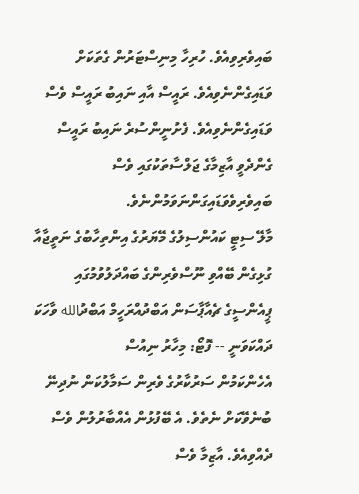ބައިވެރިވިއެވެ. ހުރިހާ މިނިސްޓަރުން ގެތަކަށް ވަޑައިގެންނެވިއެވެ. ރައީސް އާއި ނައިބު ރައީސް ވެސް ވަޑައިގެންނެވިއެވެ. ފެށުނީންސުރެ ނައިބު ރައީސް ގެންދެވީ އާޒިމާގެ ޖަލްސާތަކުގައި ވެސް ބައިވެރިވެވަޑައިގަންނަވަމުންނެވެ.
މާލޭ ސިޓީ ކައުންސިލުގެ މޭޔަރުގެ އިންތިހާބުގެ ނަތީޖާއާ ގުޅިގެން ބޭއްވި ނޫސްވެރިންގެ ބައްދަލުވުމުގައި ޕީއެންސީގެ ޗެއާޕާސަން އަބްދުއްރަހީމް އަބްދުالله ވާހަކަ ދައްކަވަނީ -- ފޮޓޯ: މިހާރު ނިއުސް
އެހެންކަމުން ސަރުކާރުގެ ވެރިން ސަމާލުކަން ނުދިނޭ ބުނެވޭކަށް ނެތެވެ. އެ ބޭފުޅުން އެއްބާރުލުން ވެސް ދެއްވިއެވެ. އާޒިމާ ވެސް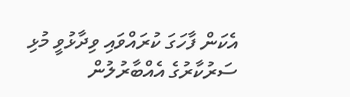އެކަން ފާހަގަ ކުރައްވައި ވިދާޅުވީ މުޅި ސަރުކާރުގެ އެއްބާރުލުން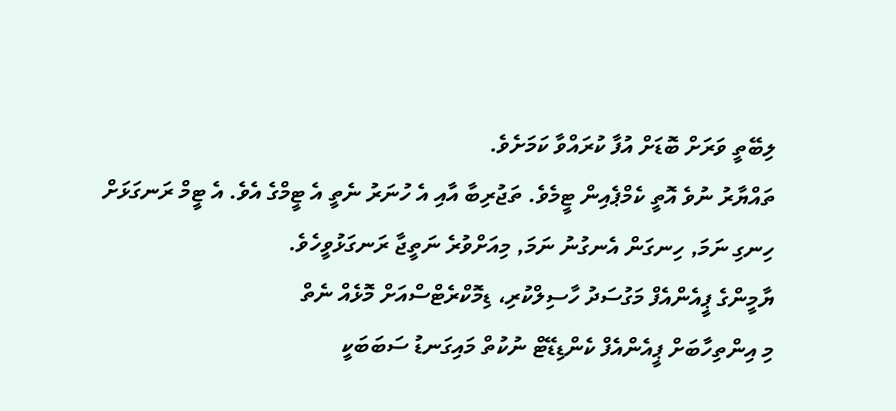ލިބޭތީ ވަރަށް ބޮޑަށް އުފާ ކުރައްވާ ކަމަށެވެ.
ތައްޔާރު ނުވެ އޮތީ ކެމްޕެއިން ޓީމެވެ. ތަޖުރިބާ އާއި އެ ހުނަރު ނެތީ އެ ޓީމްގެ އެވެ. އެ ޓީމް ރަނގަޅަށް ހިނގި ނަމަ, ހިނގަން އެނގުނު ނަމަ, މިއަށްވުރެ ނަތީޖާ ރަނގަޅުވީހެވެ.
ޔާމީންގެ ޕީއެންއެފް މަގުސަދު ހާސިލްކުރި، ޑިމޮކްރެޓްސްއަށް މޮޅެއް ނެތް
މި އިންތިހާބަށް ޕީއެންއެފް ކެންޑިޑޭޓް ނުކުތް މައިގަނޑު ސަބަބަކީ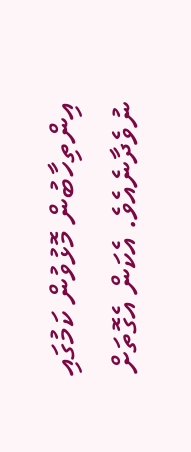އިންތިހާބުން މޮޅުވުން ކަމުގައި ނުވެދާނެއެވެ. އެކަން އެގޮތަށް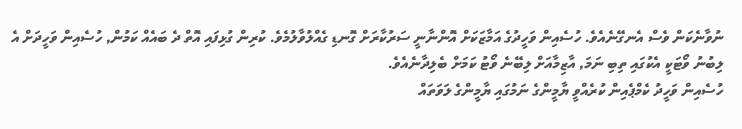ނުވާނެކަން ވެސް އެނގޭނެއެވެ. ހުސެއިން ވަހީދުގެ އަމާޒަކަށް އޮންނާނީ ސަރުކާރަށް ގޮނޑި ގެއްލުވާލުމެވެ. ކުރިން ގުޅިފައި އޮތް ދެ ބައެއް ކަމުން, ހުސެއިން ވަހީދަށް އެ ލިބުނު ވޯޓަކީ އެކުގައި ތިބި ނަމަ, އާޒިމާއަށް ލިބޭނެ ވޯޓު ކަމަށް ބެލިދާނެއެވެ.
ހުސެއިން ވަހީދު ކެމްޕެއިން ކުރެއްވީ ޔާމީންގެ ނަމުގައި ޔާމީންގެ ލަވަތައް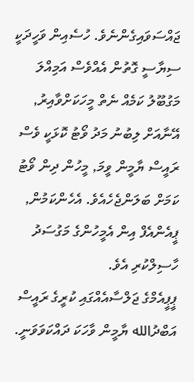ޖައްސަވައިގެންނެވެ. ހުސެއިން ވަހީދަކީ ސިޔާސީ ގޮތުން އެއްވެސް އަމިއްލަ މަގުބޫލު ކަމެއް ނެތް މީހަކަށްވާއިރު, އޭނާއަށް ލިބުނު މަދު ވޯޓު ކޮޅަކީ ވެސް ރައީސް ޔާމީން ވީމަ, މީހުން ދިން ވޯޓު ކަމަށް ބަލަންޖެހެއެވެ. އެހެންކަމުން, ޕީއެންއެފް އިން އެމީހުންގެ މަގުސަދު ހާސިލްކުރި އެވެ.
ޕީޕީއެމްގެ ޖަލްސާއެއްގައި ކުރީގެ ރައީސް އަބްދުالله ޔާމީން ވާހަކަ ދައްކަވަވަނީ.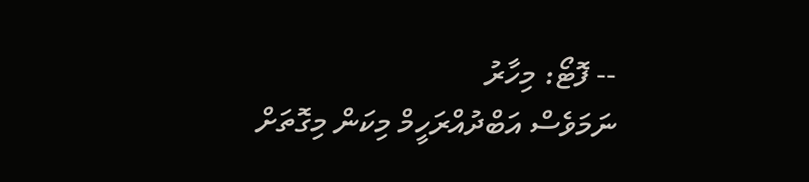-- ފޮޓޯ: މިހާރު
ނަމަވެސް އަބްދުއްރަހީމް މިކަން މިގޮތަށް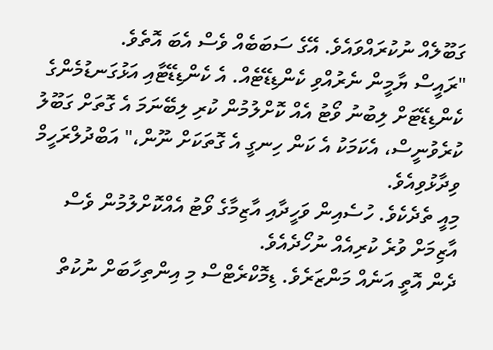ގަބޫލެއް ނުކުރައްވައެވެ. އޭގެ ސަބަބެއް ވެސް އެބަ އޮތެވެ.
"ރައީސް ޔާމީން ނެރުއްވި ކެންޑިޑޭޓެއް. އެ ކެންޑިޑޭޓާއި އަޅުގަނޑުމެންގެ ކެންޑިޑޭޓަށް ލިބުނު ވޯޓު އެއް ކޮށްލުމުން ކުރި ލިބޭނަމަ އެ ގޮތަށް ގަބޫލު ކުރެވުނީސް، އެކަމަކު އެ ކަން ހިނގީ އެ ގޮތަކަށް ނޫން،" އަބްދުލްރަހީމް ވިދާޅުވިއެވެ.
މިއީ ތެދެކެވެ. ހުސެއިން ވަހީދާއި އާޒިމާގެ ވޯޓު އެއްކޮށްލުމުން ވެސް އާޒިމަށް ވުރެ ކުރިއެއް ނުހޯދެއެވެ.
ދެން އޮތީ އަނެއް މަންޒަރެވެ. ޑިމޮކްރެޓްސް މި އިންތިހާބަށް ނުކުތް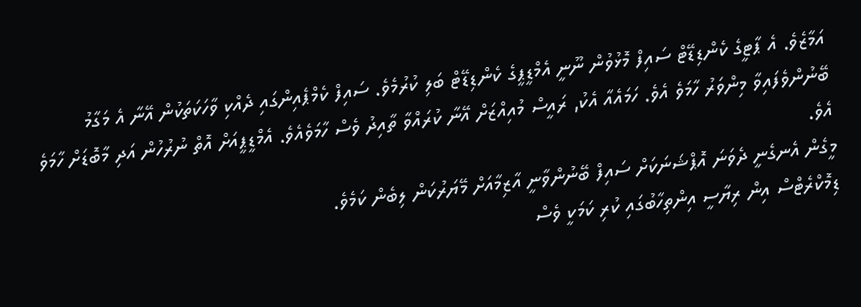އަމާޒެވެ. އެ ޕާޓީގެ ކެންޑިޑޭޓް ސައިފް މޮޅުވުން ނޫނީ އެމްޑީޕީގެ ކެންޑިޑޭޓް ބަލި ކުރުމެވެ. ސައިފް ކެމްޕެއިންގައި ދެއްކި ވާހަކަތަކުން އޭނާ އެ މަގާމު ބޭނުންވެފައިވާ މިންވަރު ހާމަވެ އެވެ. ހަމައެއާ އެކު, ރައީސް މުއިއްޒަށް އޭނާ ކުރައްވާ ތާއިދު ވެސް ހާމަވެއެވެ. އެމްޑީޕީއަށް އޮތް ނުރުހުން އަދި މާބޮޑަށް ހާމަވެ އެވެ.
މީގެން އެނގެނީ ދެވަނަ އޮޕްޝަނަކަށް ސައިފް ބޭނުންވާނީ އާޒިމާއަށް މޭޔަރުކަން ލިބެން ކަމެވެ.
ޑިމޮކްރެޓްސް އިން ރިޔާސީ އިންތިހާބުގައި ކުރި ކަމަކީ ވެސް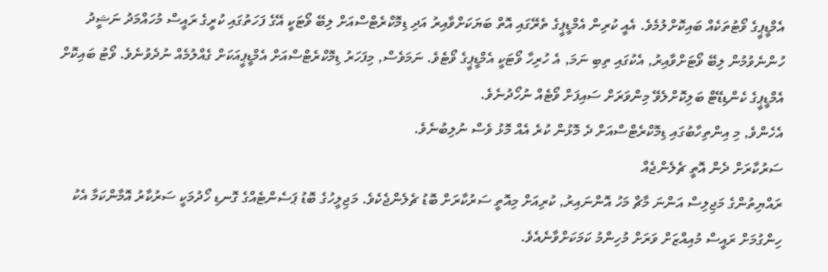އެމްޑީޕީގެ ވޯޓުތަކެއް ބައިކޮށްލުމެވެ. އެއީ ކުރިން އެމްޑީޕީގެ ތެރޭގައި އޮތް ބަޔަކަށްވާއިރު އަދި ޑިމޮކްރެޓްސްއަށް ލިބޭ ވޯޓަކީ އޭގެ ފަހަތުގައި ކުރީގެ ރައީސް މުހައްމަދު ނަޝީދު ހުންނެވުމުން ލިބޭ ވޯޓަށްވާއިރު, އެކުގައި ތިބި ނަމަ, އެ ހުރިހާ ވޯޓަކީ އެމްޑީޕީގެ ވޯޓެވެ. ނަމަވެސް, މިފަހަރު ޑިމޮކްރެޓްސްއަށް އެމްޑީޕީއަކަށް ގެއްލުމެއް ނުދެވުނެވެ. ވޯޓު ބައިކޮށް އެމްޑީޕީގެ ކެންޑިޑޭޓް ބަލިކޮށްލެވޭ މިންވަރަށް ސައިފަށް ވޯޓެއް ނުހޯދުނެވެ.
އެހެންވެ, މި އިންތިހާބުގައި ޑިމޮކްރެޓްސްއަށް ދެ މޮޅުން ކުރެ އެއް މޮޅު ވެސް ނުލިބުނެވެ.
ސަރުކާރަށް ދެން އޮތީ ޗެލެންޖެއް
ރައްޔިތުންގެ މަޖިލިސް އަންނަ މާޗް މަހު އޮންނައިރު, ކުރިއަށް މިއޮތީ ސަރުކާރަށް ބޮޑު ޗެލެންޖެކެވެ. މަޖިލީހުގެ ބޮޑު ޕަސެންޓެއްގެ ގޮނޑި ހޯދުމަކީ ސަރުކާރު އޮމާންކަމާ އެކު ހިންގުމަށް ރައީސް މުއިއްޒަށް ވަރަށް މުހިންމު ކަމަކަށްވާނެއެވެ.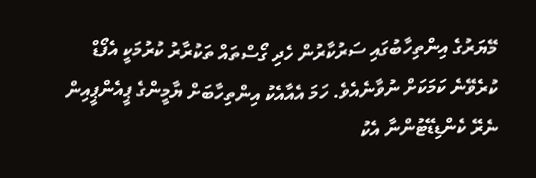މޭޔަރުގެ އިންތިހާބުގައި ސަރުކާރުން ހެދި ގޯސްތައް ތަކުރާރު ކުރުމަކީ އެފޯޑް ކުރެވޭނެ ކަމަކަށް ނުވާނެއެވެ. ހަމަ އެއާއެކު އިންތިހާބަށް ޔާމީންގެ ޕީއެންޕީއިން ނެރޭ ކެންޑިޑޭޓުންނާ އެކު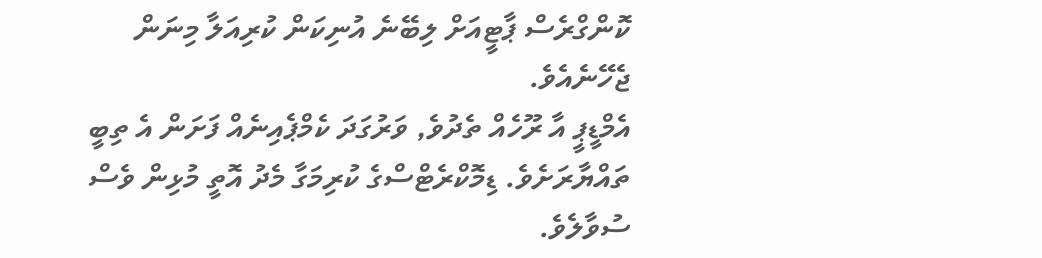ކޮންގްރެސް ޕާޓީއަށް ލިބޭނެ އުނިކަން ކުރިއަލާ މިނަން ޖެހޭނެއެވެ.
އެމްޑީޕީ އާ ރޫހެއް ތެދުވެ, ވަރުގަދަ ކެމްޕެއިނެއް ފަށަން އެ ތިބީ ތައްޔާރަށެވެ. ޑިމޮކްރެޓްސްގެ ކުރިމަގާ މެދު އޮތީ މުޅިން ވެސް ސުވާލެވެ.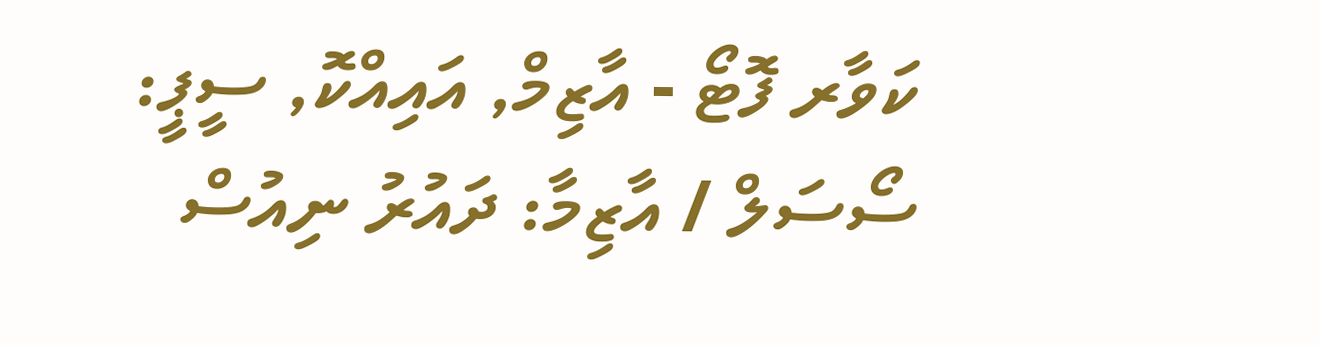ކަވާރ ފޮޓޯ - އާޒިމް, އައިއްކޮ, ސީޕީ: ސޯސަލް / އާޒިމާ: ދައުރު ނިއުސް